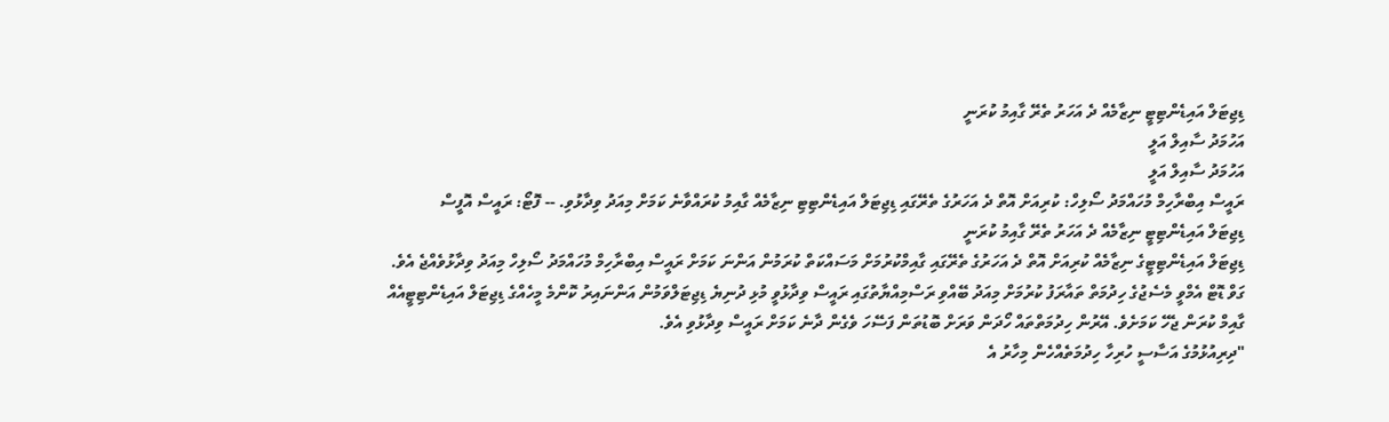ޑިޖިޓަލް އައިޑެންޓިޓީ ނިޒާމެއް ދެ އަހަރު ތެރޭ ގާއިމު ކުރަނީ
އަހުމަދު ސާއިލް އަލީ
އަހުމަދު ސާއިލް އަލީ
ރައީސް އިބްރާހިމް މުހައްމަދު ސޯލިހް: ކުރިއަށް އޮތް ދެ އަހަރުގެ ތެރޭގައި ޑިޖިޓަލް އައިޑެންޓިޓި ނިޒާމެއް ގާއިމު ކުރައްވާނެ ކަމަށް މިއަދު ވިދާޅުވި. -- ފޮޓޯ: ރައީސް އޮފީސް
ޑިޖިޓަލް އައިޑެންޓިޓީ ނިޒާމެއް ދެ އަހަރު ތެރޭ ގާއިމު ކުރަނީ
ޑިޖިޓަލް އައިޑެންޓިޓީގެ ނިޒާމެއް ކުރިއަށް އޮތް ދެ އަހަރުގެ ތެރޭގައި ގާއިމްކުރުމަށް މަސައްކަތް ކުރަމުން އަންނަ ކަމަށް ރައީސް އިބްރާހިމް މުހައްމަދު ސޯލިހް މިއަދު ވިދާޅުވެއްޖެ އެވެ.
ގަވް ޑޮޓް އެމްވީ މެސެޖުގެ ހިދުމަތް ތައާރަފު ކުރުމަށް މިއަދު ބޭއްވި ރަސްމިއްޔާތުގައި ރައީސް ވިދާޅުވީ މުޅި ދުނިޔެ ޑިޖިޓަލްވަމުން އަންނައިރު ކޮންމެ މީހެއްގެ ޑިޖިޓަލް އައިޑެންޓިޓީއެއް ގާއިމް ކުރަން ޖެހޭ ކަމަށެވެ. އޭރުން ހިދުމަތްތައް ހޯދަން ވަރަށް ބޮޑުތަން ފަސޭހަ ވެގެން ދާނެ ކަމަށް ރައީސް ވިދާޅުވި އެވެ.
"ދިރިއުޅުމުގެ އަސާސީ ހުރިހާ ހިދުމަތެއްހެން މިހާރު އެ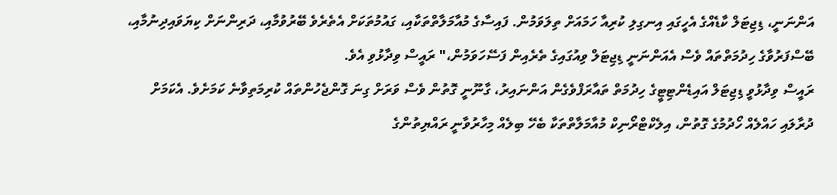އަންނަނީ، ޑިޖިޓަލް ކާޑެއްގެ އެހީގައި އިނގިލި ކުރިއާ ހަމައަށް ތިލަވަމުން. ފައިސާގެ މުއާމަލާތްތަކާއި، ގައުމުތަކަށް އެތެރެވެ ބޭރުވުމާއި، ދަރިންނަށް ކިޔަވައިދިނުމާއި، ބޭސްފަރުވާގެ ހިދުމަތްތައް ވެސް އެއަންނަނީ ޑިޖިޓަލް ވިއުގައިގެ ތެރެއިން ފަސޭހަވަމުން،" ރައީސް ވިދާޅުވި އެވެ.
ރައީސް ވިދާޅުވީ ޑިޖިޓަލް އައިޑެންޓިޓީގެ ހިދުމަތް ތައާރަފްވެގެން އަންނައިރު، ގާނޫނީ ގޮތުން ވެސް ވަރަށް ގިނަ ގޮންޖެހުންތައް ކުރިމަތިވާނެ ކަމަށެވެ. އެކަމަށް ދުރާލައި ހައްލެއް ހޯދުމުގެ ގޮތުން، އިލެކްޓްރޯނިކް މުއާމަލާތްތަކާ ބެހޭ ބިލެއް މިހާރުވާނީ ރައްޔިތުންގެ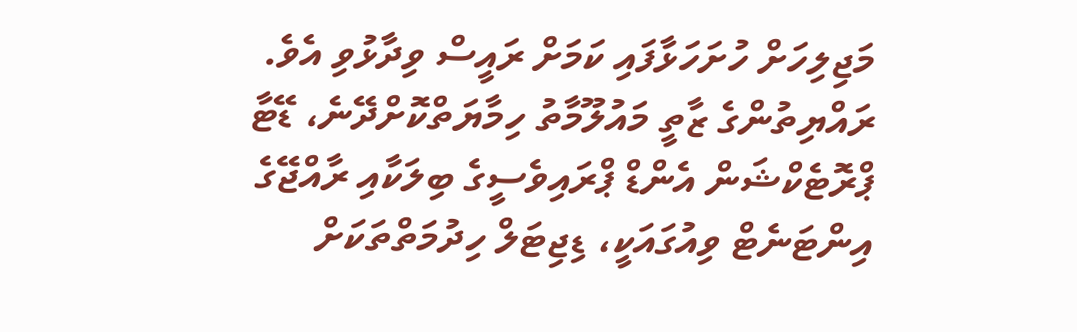މަޖިލިހަށް ހުށަހަޅާފައި ކަމަށް ރައީސް ވިދާޅުވި އެވެ.
ރައްޔިތުންގެ ޒާތީ މައުލޫމާތު ހިމާޔަތްކޮށްދޭނެ، ޑޭޓާ ޕްރޮޓެކްޝަން އެންޑް ޕްރައިވެސީގެ ބިލަކާއި ރާއްޖޭގެ އިންޓަނެޓް ވިއުގައަކީ، ޑިޖިޓަލް ހިދުމަތްތަކަށް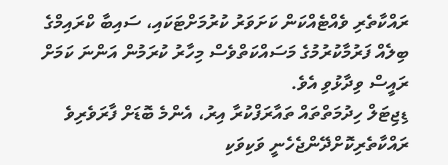ރައްކާތެރި ވެއްޓެއްކަން ކަށަވަރު ކުރުމަށްޓަކައި، ސައިބާ ކްރައިމްގެ ބިލެއް ފަރުމާކުރުމުގެ މަސައްކަތްވެސް މިހާރު ކުރަމުން އަންނަ ކަމަށް ރައީސް ވިދާޅުވި އެވެ.
ޑިޖިޓަލް ހިދުމަތްތައް ތައާރަފްކުރާ އިރު، އެންމެ ބޮޑަށް ފާރަވެރިވެ ރައްކާތެރިކޮށްދޭންޖެހެނީ ވަކިވަކި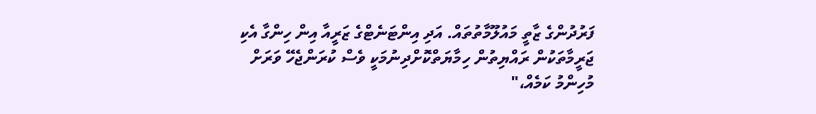ފަރުދުންގެ ޒާތީ މައުލޫމާތުތައް. އަދި އިންޓަނެޓްގެ ޒަރީއާ އިން ހިންގާ އެކި ޖަރީމާތަކުން ރައްޔިތުން ހިމާޔަތްކޮށްދިނުމަކީ ވެސް ކުރަންޖެހޭ ވަރަށް މުހިންމު ކަމެއް،"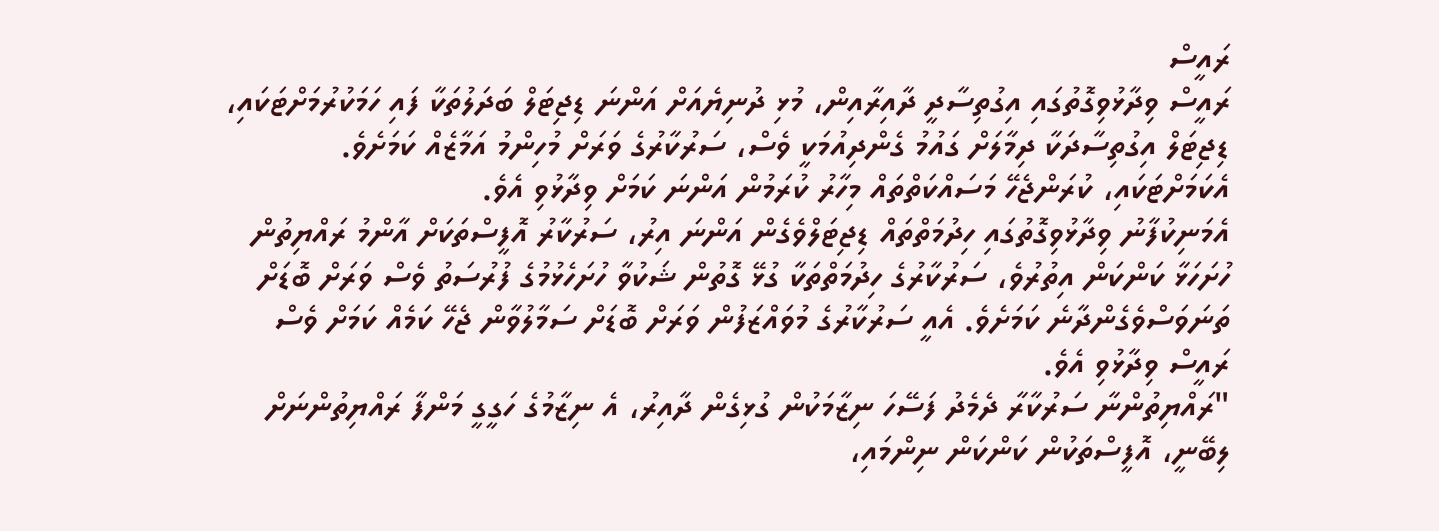ރައީސް
ރައީސް ވިދާޅުވިގޮތުގައި އިގުތިސާދީ ދާއިރާއިން، މުޅި ދުނިޔެއަށް އަންނަ ޑިޖިޓަލް ބަދަލުތަކާ ފައި ހަމަކުރުމަށްޓަކައި، ޑިޖިޓަލް އިގުތިސާދަކާ ދިމާލަށް ގައުމު ގެންދިއުމަކީ ވެސް، ސަރުކާރުގެ ވަރަށް މުހިންމު އަމާޒެއް ކަމަށެވެ. އެކަމަށްޓަކައި، ކުރަންޖެހޭ މަސައްކަތްތައް މިހާރު ކުރަމުން އަންނަ ކަމަށް ވިދާޅުވި އެވެ.
އެމަނިކުފާނު ވިދާޅުވިގޮތުގައި ހިދުމަތްތައް ޑިޖިޓަލްވެގެން އަންނަ އިރު، ސަރުކާރު އޮފީސްތަކަށް އާންމު ރައްޔިތުން ހުށަހަޅާ ކަންކަން އިތުރުވެ، ސަރުކާރުގެ ހިދުމަތްތަކާ ގުޅޭ ގޮތުން ޝަކުވާ ހުށަހެޅުމުގެ ފުރުސަތު ވެސް ވަރަށް ބޮޑަށް ތަނަވަސްވެގެންދާނެ ކަމަށެވެ. އެއީ ސަރުކާރުގެ މުވައްޒަފުން ވަރަށް ބޮޑަށް ސަމާލުވާން ޖެހޭ ކަމެއް ކަމަށް ވެސް ރައީސް ވިދާޅުވި އެވެ.
"ރައްޔިތުންނާ ސަރުކާރާ ދެމެދު ފަސޭހަ ނިޒާމަކުން ގުޅިގެން ދާއިރު، އެ ނިޒާމުގެ ހަގީގީ މަންފާ ރައްޔިތުންނަށް ލިބޭނީ، އޮފީސްތަކުން ކަންކަން ނިންމައި،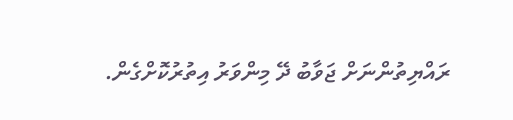ރައްޔިތުންނަށް ޖަވާބު ދޭ މިންވަރު އިތުރުކޮށްގެން.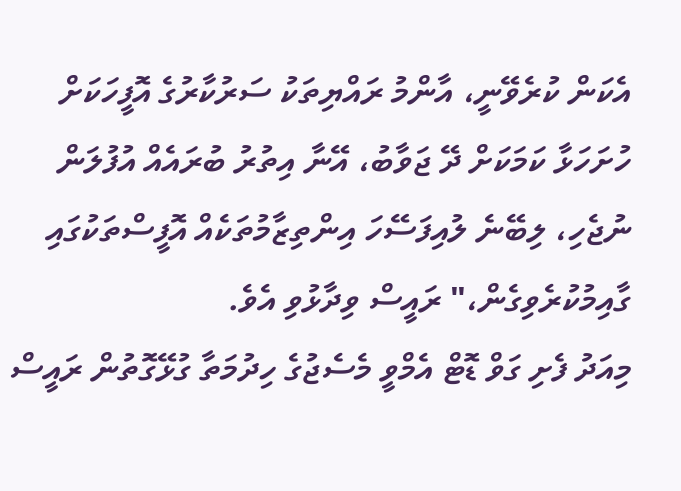އެކަން ކުރެވޭނީ، އާންމު ރައްޔިތަކު ސަރުކާރުގެ އޮފީހަކަށް ހުށަހަޅާ ކަމަކަށް ދޭ ޖަވާބު، އޭނާ އިތުރު ބުރައެއް އުފުލަން ނުޖެހި، ލިބޭނެ ލުއިފަސޭހަ އިންތިޒާމުތަކެއް އޮފީސްތަކުގައި ގާއިމުކުރެވިގެން،" ރައީސް ވިދާޅުވި އެވެ.
މިއަދު ފެށި ގަވް ޑޮޓް އެމްވީ މެސެޖުގެ ހިދުމަތާ ގުޅޭގޮތުން ރައީސް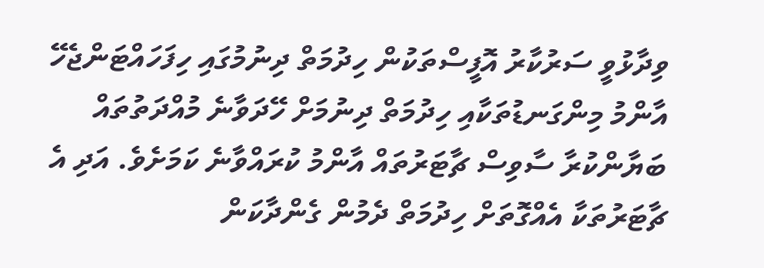ވިދާޅުވީ ސަރުކާރު އޮފީސްތަކުން ހިދުމަތް ދިނުމުގައި ހިފަހައްޓަންޖެހޭ އާންމު މިންގަނޑުތަކާއި ހިދުމަތް ދިނުމަށް ހޭދަވާނެ މުއްދަތުތައް ބަޔާންކުރާ ސާވިސް ޗާޓަރުތައް އާންމު ކުރައްވާނެ ކަމަށެވެ. އަދި އެ ޗާޓަރުތަކާ އެއްގޮތަށް ހިދުމަތް ދެމުން ގެންދާކަން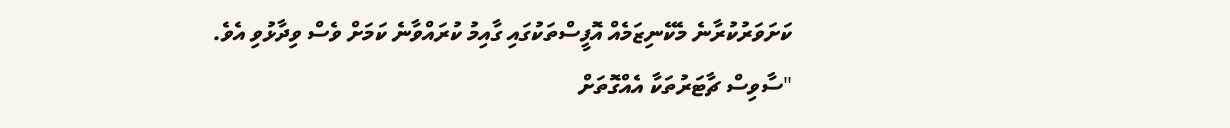ކަށަވަރުކުރާނެ މެކޭނިޒަމެއް އޮފީސްތަކުގައި ގާއިމު ކުރައްވާނެ ކަމަށް ވެސް ވިދާޅުވި އެވެ.
"ސާވިސް ޗާޓަރުތަކާ އެއްގޮތަށް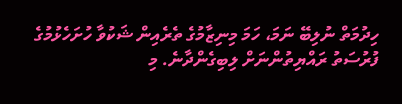ހިދުމަތް ނުލިބޭ ނަމަ، ހަމަ މިނިޒާމުގެ ތެރެއިން ޝަކުވާ ހުށަހެޅުމުގެ ފުރުސަތު ރައްޔިތުންނަށް ލިބިގެންދާނެ. މި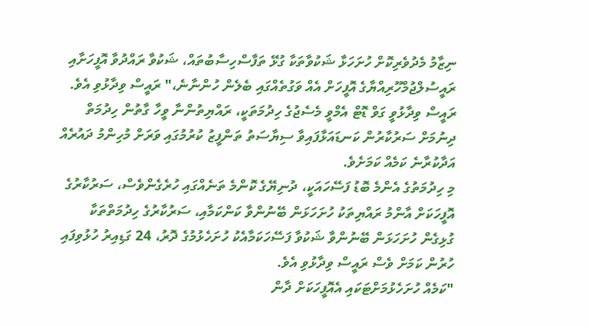ނިޒާމު މެދުވެރިކޮށް ހުށަހަޅާ ޝަކުވާތަކާ ގުޅޭ ތަފާސްހިސާބުތައް، ޝަކުވާ ރައްދުވާ އޮފީހަށާއި ރައީސުލްޖުމްހޫރިއްޔާގެ އޮފީހަށް އެއް ވަގުތެއްގައި ބެލެން ހުންނާނެ،" ރައީސް ވިދާޅުވި އެވެ.
ރައީސް ވިދާޅުވީ ގަވް ޑޮޓް އެމްވީ މެސެޖުގެ ހިދުމަތަކީ، ރައްޔިތުންނާ ވީހާ ގާތުން ހިދުމަތް ދިނުމަށް ސަރުކާރުން ކަނޑައަޅާފައިވާ ސިޔާސަތު ތަންފީޒު ކުރުމުގައި ވަރަށް މުހިންމު ދައުރެއް އަދާކުރާނެ ކަމެއް ކަމަށެވެ.
މި ހިދުމަތުގެ އެންމެ ބޮޑު ފަސޭހައަކީ، ދުނިޔޭގެ ކޮންމެ ތަނެއްގައި ހުރެގެންވެސް، ސަރުކާރުގެ އޮފީހަކަށް އާންމު ރައްޔިތަކު ހުށަހަޅަން ބޭނުންވާ ކަންކަމާއި، ސަރުކާރުގެ ހިދުމަތްތަކާ ގުޅިގެން ހުށަހަޅަން ބޭނުންވާ ޝަކުވާ ފަސޭހަކަމާއެކު ހުށަހެޅުމުގެ ދޮރު، 24 ގަޑިއިރު ހުޅުވިފައި ހުރުން ކަމަށް ވެސް ރައީސް ވިދާޅުވި އެވެ.
"ކަމެއް ހުށަހެޅުމަށްޓަކައި އެއޮފީހަކަށް ދާން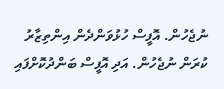ނުޖެހުން. އޮފީސް ހުޅުވަންދެން އިންތިޒާރު ކުރަން ނުޖެހުން. އަދި އޮފީސް ބަންދުކޮށްފައި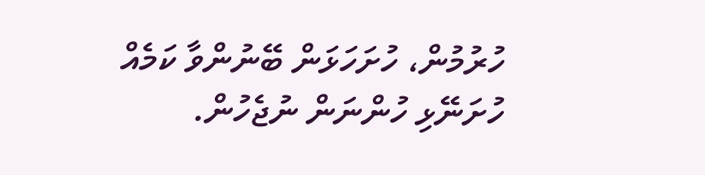ހުރުމުން، ހުށަހަޅަން ބޭނުންވާ ކަމެއް ހުށަނޭޅި ހުންނަން ނުޖެހުން.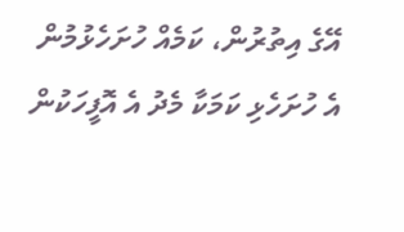އޭގެ އިތުރުން، ކަމެއް ހުށަހެޅުމުން އެ ހުށަހެޅި ކަމަކާ މެދު އެ އޮފީހަކުން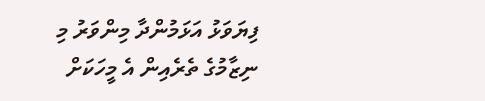ފިޔަވަޅު އަޅަމުންދާ މިންވަރު މި ނިޒާމުގެ ތެރެއިން އެ މީހަކަށް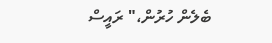ބެލެން ހުރުން،" ރައީސް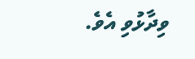ވިދާޅުވި އެވެ.